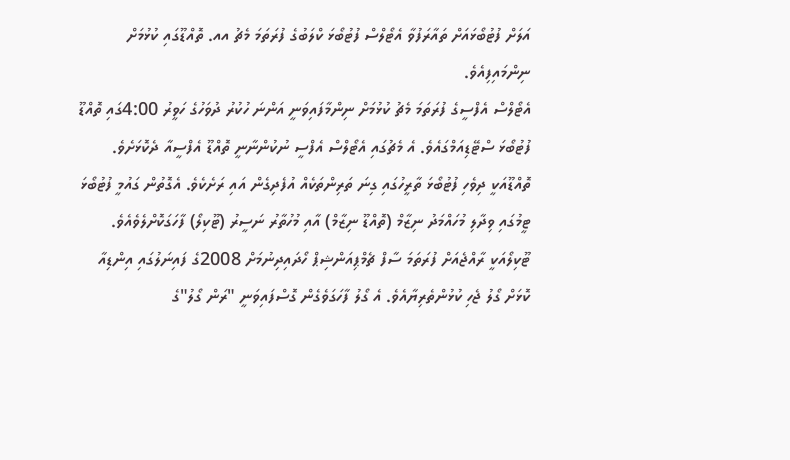އަލަށް ފުޓުބޯޅައަށް ތައާރަފުވާ އެޓޯލްސް ފުޓުބޯޅަ ކްލަބުގެ ފުރަތަމަ މެޗު އއ. ތޮއްޑޫގައި ކުޅުމަށް ނިންމައިފިއެވެ.
އެޓޯލްސް އެފްސީގެ ފުރަތަމަ މެޗު ކުޅުމަށް ނިންމާފައިވަނީ އަންނަ ހުކުރު ދުވަހުގެ ހަވީރު 4:00ގައި ތޮއްޑޫ ފުޓުބޯޅަ ސްޓޭޑިއަމްގައެވެ. އެ މެޗުގައި އެޓޯލްސް އެފްސީ ނުކުންނާނީ ތޮއްޑޫ އެފްސީއާ ދެކޮޅަށެވެ.
ތޮއްޑޫއަކީ ދިވެހި ފުޓުބޯޅަ ތާރީހުގައި ގިނަ ތަރިންތަކެއް އުފެދިގެން އައި ރަށެކެވެ. އެގޮތުން ގައުމީ ފުޓުބޯޅަ ޓީމުގައި ވިދާލި މުހައްމަދު ނިޒާމް (ތޮއްޑޫ ނިޒާމް) އާއި މުހުތާރު ނަސީރު (ޓޫކިލޯ) ފާހަގަކޮށްލެވެއެވެ.
ޓޫކިލޯއަކީ ރާއްޖެއަށް ފުރަތަމަ ސާފް ޗެމްޕިއަންޝިޕް ހޯދައިދިނުމަށް 2008ގެ ފައިނަލުގައި އިންޑިއާ ކޮޅަށް ގޯލު ޖެހި ކުޅުންތެރިޔާއެވެ. އެ ގޯލު ފާހަގަވެގެން ގޮސްފައިވަނީ "ރަން ގޯލު"ގެ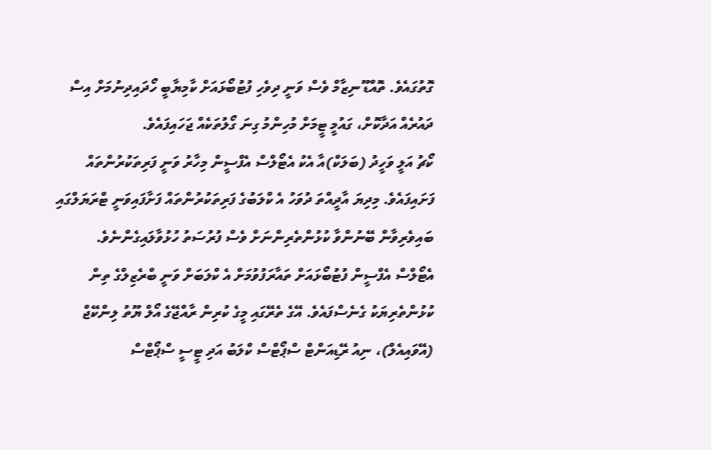ގޮތުގައެވެ. ތޮއްޑޫ ނިޒާމް ވެސް ވަނީ ދިވެހި ފުޓުބޯޅައަށް ކާމިޔާބީ ހޯދައިދިނުމަށް އިސް ދައުރެއް އަދާކޮށް، ގައުމީ ޓީމަށް މުހިންމު ގިނަ ގޯލުތަކެއް ޖަހައިފައެވެ.
ކޯޗު އަލީ ވަހީދު (ބަލަކް)އާ އެކު އެޓޯލްސް އެފްސީން މިހާރު ވަނީ ފަރިތަކުރުންތައް ފަށައިފައެވެ. މިދިޔަ އާދީއްތަ ދުވަހު އެ ކްލަބުގެ ފަރިތަކުރުންތައް ފަށާފައިވަނީ ޓްރަޔަލްގައި ބައިވެރިވާން ބޭނުންވާ ކުޅުންތެރިންނަށް ވެސް ފުރުސަތު ހުޅުވާލައިގެންނެވެ.
އެޓޯލްސް އެފްސީން ފުޓުބޯޅައަށް ތައާރަފުވުމަށް އެ ކްލަބަށް ވަނީ ބްރެޒިލްގެ ތިން ކުޅުންތެރިޔަކު ގެނެސްފައެވެ. އޭގެ ތެރޭގައި މީގެ ކުރިން ރާއްޖޭގެ އޯލް ޔޫތު ލިންކޭޖް (އޭވައިއެލް)، ނިއު ރޭޑިއަންޓް ސްޕޯޓްސް ކްލަބު އަދި ޓީސީ ސްޕޯޓްސް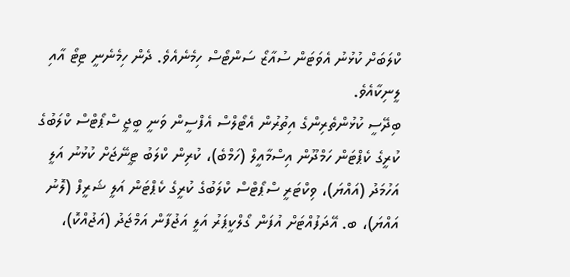ކްލަބަށް ކުޅުނު އެވަޓަން ސުއާޒޯ ސަންޓޯސް ހިމެނެއެވެ. ދެން ހިމެނެނީ ޓިޓޯ އާއި ލީނިކާއެވެ.
ބިދޭސީ ކުޅުންތެރިންގެ އިތުރުން އެޓޯލްސް އެފްސީން ވަނީ ބީޖީ ސްޕޯޓްސް ކްލަބުގެ ކުރީގެ ކެޕްޓަން ހަމްދޫން އިސްމާއީލް (ހަމްބެ)، ކުރިން ކްލަބު ޓީނޭޖަށް ކުޅުނު އަލީ އަހުމަދު (އައްޔަ)، ވިކްޓަރީ ސްޕޯޓްސް ކްލަބުގެ ކުރީގެ ކެޕްޓަން އަލީ ޝަރީފް (ލޮނު އައްޔަ)، ބ. އޭދަފުއްޓަށް އުފަން ގޯލްކީޕަރު އަލީ އަޖުފާން އަމްޖަދު (އަޖުއްކޮ)،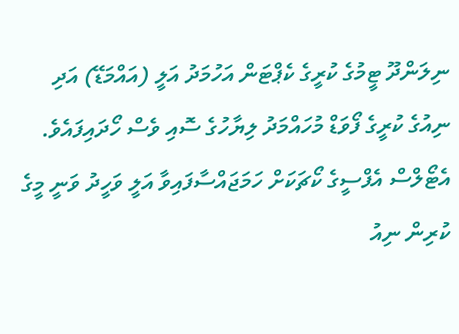ނިލަންދޫ ޓީމުގެ ކުރީގެ ކެޕްޓަން އަހުމަދު އަލީ (އައްމަޑޭ) އަދި ނިއުގެ ކުރީގެ ފޯވަޑް މުހައްމަދު ލިޔާހުގެ ސޮއި ވެސް ހޯދައިފައެވެ.
އެޓޯލްސް އެފްސީގެ ކޯޗަކަށް ހަމަޖައްސާފައިވާ އަލީ ވަހީދު ވަނީ މީގެ ކުރިން ނިއު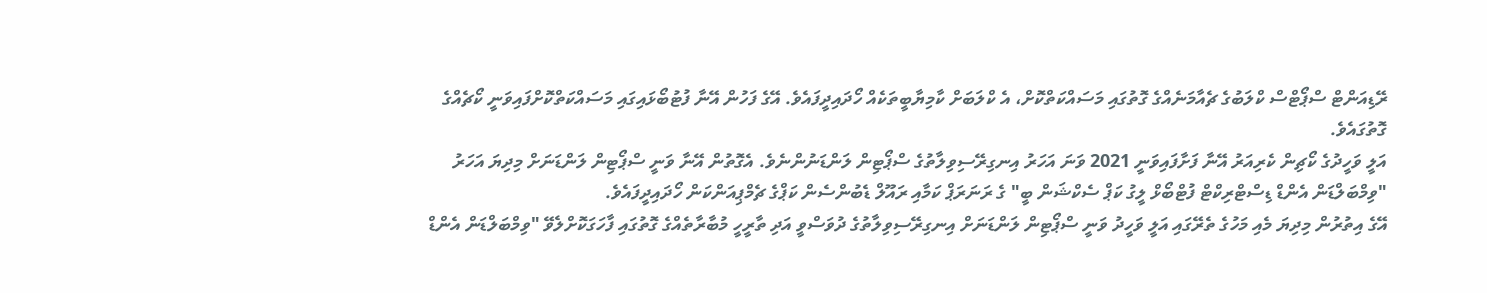ރޭޑިއަންޓް ސްޕޯޓްސް ކްލަބުގެ ޗެއާމަނެއްގެ ގޮތުގައި މަސައްކަތްކޮށް، އެ ކްލަބަށް ކާމިޔާބީތަކެއް ހޯދައިދީފައެވެ. އޭގެ ފަހުން އޭނާ ފުޓުބޯޅައިގައި މަސައްކަތްކޮށްފައިވަނީ ކޯޗެއްގެ ގޮތުގައެވެ.
އަލީ ވަހީދުގެ ކޯޗިން ކެރިއަރު އޭނާ ފަށާފައިވަނީ 2021 ވަނަ އަހަރު އިނގިރޭސިވިލާތުގެ ސްޕޯޓިން ލަންޑަނުންނެވެ. އެގޮތުން އޭނާ ވަނީ ސްޕޯޓިން ލަންޑަނަށް މިދިޔަ އަހަރު "ވިމްބަލްޑަން އެންޑް ޑިސްޓްރިކްޓް ފުޓްބޯޅް ލީގު ކަޕް ސެކްޝަން ބީ" ގެ ރަނަރަޕް ކަމާއި ރައޫލް ޑެބުންސެން ކަޕްގެ ޗެމްޕިއަންކަން ހޯދައިދީފައެވެ.
އޭގެ އިތުރުން މިދިޔަ މެއި މަހުގެ ތެރޭގައި އަލީ ވަހީދު ވަނީ ސްޕޯޓިން ލަންޑަނަށް އިނގިރޭސިވިލާތުގެ ދުވަސްވީ އަދި ތާރީހީ މުބާރާތެއްގެ ގޮތުގައި ފާހަގަކޮށްލެވޭ "ވިމްބަލްޑަން އެންޑް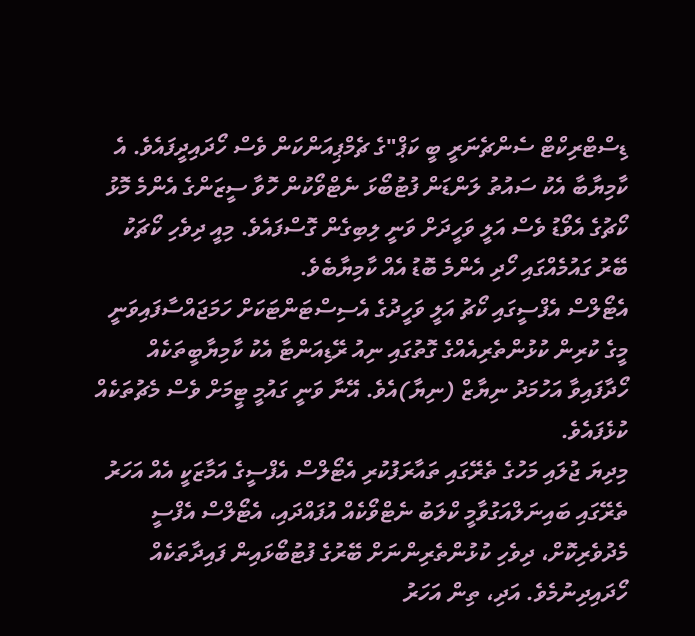ޑިސްޓްރިކްޓް ސެންޗެނަރީ ބީ ކަޕް"ގެ ޗެމްޕިއަންކަން ވެސް ހޯދައިދީފައެވެ. އެ ކާމިޔާބާ އެކު ސައުތު ލަންޑަން ފުޓުބޯޅަ ނެޓްވޯކުން ހޮވާ ސީޒަންގެ އެންމެ މޮޅު ކޯޗުގެ އެވޯޑު ވެސް އަލީ ވަހީދަށް ވަނީ ލިބިގެން ގޮސްފައެވެ. މިއީ ދިވެހި ކޯޗަކު ބޭރު ގައުމެއްގައި ހޯދި އެންމެ ބޮޑު އެއް ކާމިޔާބެވެ.
އެޓޯލްސް އެފްސީގައި ކޯޗު އަލީ ވަހީދުގެ އެސިސްޓަންޓަކަށް ހަމަޖައްސާފައިވަނީ މީގެ ކުރިން ކުޅުންތެރިއެއްގެ ގޮތުގައި ނިއު ރޭޑިއަންޓާ އެކު ކާމިޔާބީތަކެއް ހޯދާފައިވާ އަހުމަދު ނިޔާޒް (ނިޔާ)އެވެ. އޭނާ ވަނީ ގައުމީ ޓީމަށް ވެސް މެޗުތަކެއް ކުޅެފައެވެ.
މިދިޔަ ޖުލައި މަހުގެ ތެރޭގައި ތައާރަފުކުރި އެޓޯލްސް އެފްސީގެ އަމާޒަކީ އެއް އަހަރު ތެރޭގައި ބައިނަލްއަގުވާމީ ކްލަބު ނެޓްވޯކެއް އުފައްދައި، އެޓޯލްސް އެފްސީ މެދުވެރިކޮށް، ދިވެހި ކުޅުންތެރިންނަށް ބޭރުގެ ފުޓުބޯޅައިން ފައިދާތަކެއް ހޯދައިދިނުމެވެ. އަދި، ތިން އަހަރު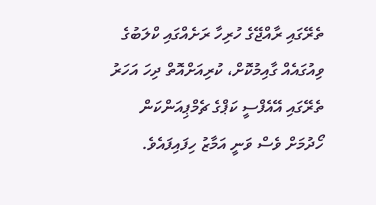ތެރޭގައި ރާއްޖޭގެ ހުރިހާ ރަށެއްގައި ކްލަބުގެ ވިއުގައެއް ގާއިމުކޮށް، ކުރިއަށްއޮތް ދިހަ އަހަރު ތެރޭގައި އޭއެފްސީ ކަޕްގެ ޗެމްޕިއަންކަން ހޯދުމަށް ވެސް ވަނީ އަމާޒު ހިފައިފައެވެ.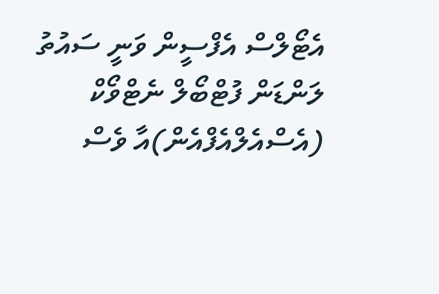އެޓޯލްސް އެފްސީން ވަނީ ސައުތު ލަންޑަން ފުޓްބޯލް ނެޓްވޯކް (އެސްއެލްއެފްއެން)އާ ވެސް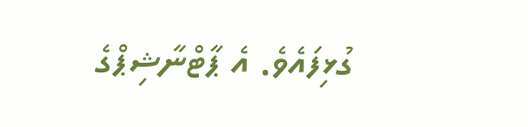ގުޅިފައެވެ. އެ ޕާޓްނާޝިޕްގެ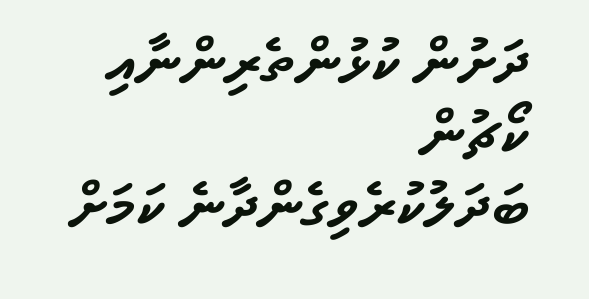ދަށުން ކުޅުންތެރިންނާއި ކޯޗުން ބަދަލުކުރެވިގެންދާނެ ކަމަށް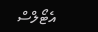އެޓޯލްސް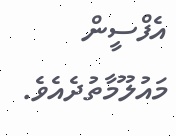އެފްސީން މައުލޫމާތުދެއެވެ.